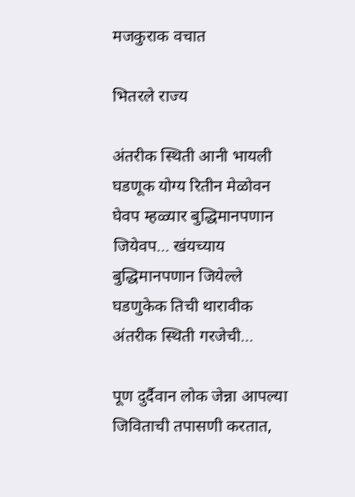मजकुराक वचात

भितरले राज्य

अंतरीक स्थिती आनी भायली घडणूक योग्य रितीन मेळोवन घेवप म्हळ्यार बुद्धिमानपणान जियेवप… खंयच्याय बुद्धिमानपणान जियेल्ले घडणुकेक तिची थारावीक अंतरीक स्थिती गरजेची…

पूण दुर्दैवान लोक जेन्ना आपल्या जिविताची तपासणी करतात,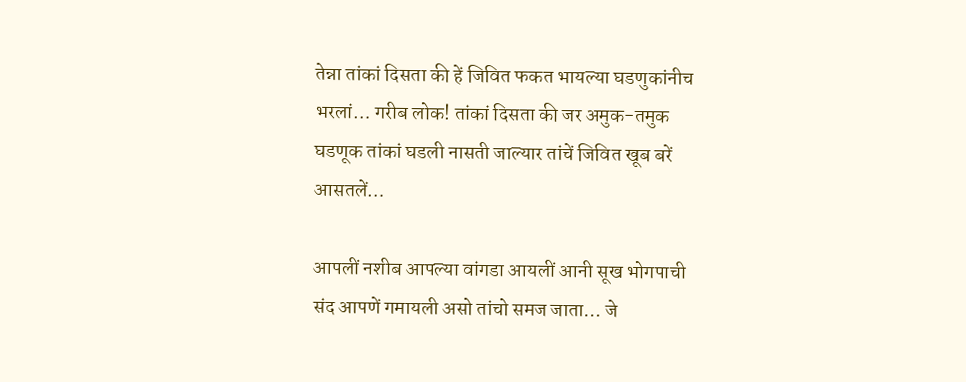तेन्ना तांकां दिसता की हें जिवित फकत भायल्या घडणुकांनीच भरलां… गरीब लोक! तांकां दिसता की जर अमुक-तमुक घडणूक तांकां घडली नासती जाल्यार तांचें जिवित खूब बरें आसतलें…

आपलीं नशीब आपल्या वांगडा आयलीं आनी सूख भोगपाची संद आपणें गमायली असो तांचो समज जाता… जे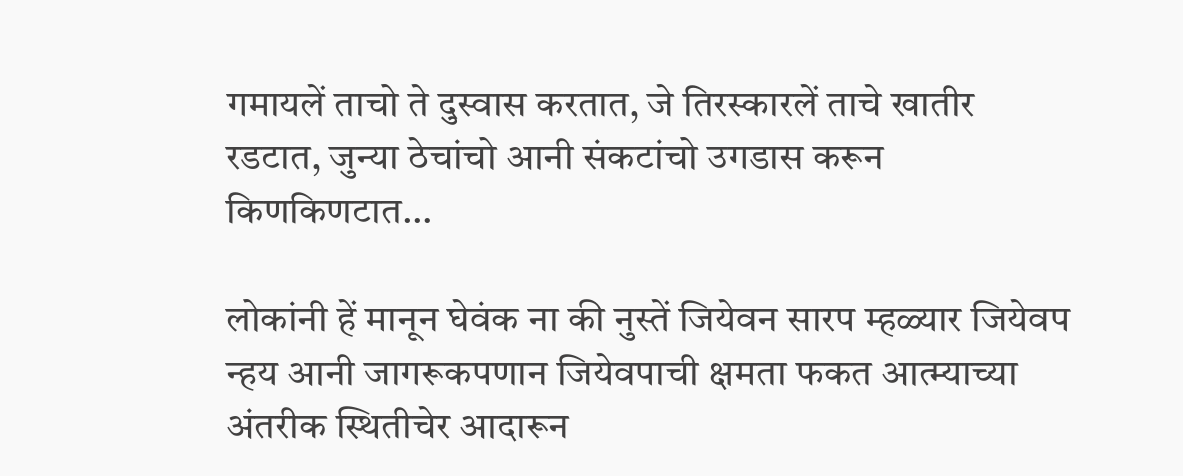गमायलें ताचो ते दुस्वास करतात, जे तिरस्कारलें ताचे खातीर रडटात, जुन्या ठेचांचो आनी संकटांचो उगडास करून किणकिणटात…

लोकांनी हें मानून घेवंक ना की नुस्तें जियेवन सारप म्हळ्यार जियेवप न्हय आनी जागरूकपणान जियेवपाची क्षमता फकत आत्म्याच्या अंतरीक स्थितीचेर आदारून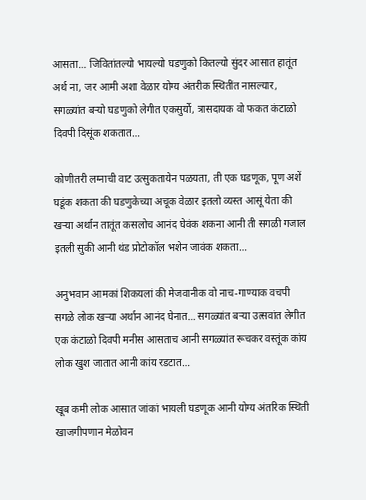आसता… जिवितांतल्यो भायल्यो घडणुको कितल्यो सुंदर आसात हातूंत अर्थ ना, जर आमी अशा वेळार योग्य अंतरीक स्थितींत नासल्यार, सगळ्यांत बऱ्यो घडणुको लेगीत एकसुर्यो, त्रासदायक वो फकत कंटाळो दिवपी दिसूंक शकतात…

कोणीतरी लग्नाची वाट उत्सुकतायेन पळयता, ती एक घडणूक, पूण अशें घडूंक शकता की घडणुकेच्या अचूक वेळार इतलो व्यस्त आसूं येता की खऱ्या अर्थान तातूंत कसलोच आनंद घेवंक शकना आनी ती सगळी गजाल इतली सुकी आनी थंड प्रोटोकॉल भशेन जावंक शकता…

अनुभवान आमकां शिकयलां की मेजवानीक वो नाच-गाण्याक वचपी सगळे लोक खऱ्या अर्थान आनंद घेनात… सगळ्यांत बऱ्या उत्सवांत लेगीत एक कंटाळो दिवपी मनीस आसताच आनी सगळ्यांत रूचकर वस्तूंक कांय लोक खुश जातात आनी कांय रडटात…

खूब कमी लोक आसात जांकां भायली घडणूक आनी योग्य अंतरिक स्थिती खाजगीपणान मेळोवन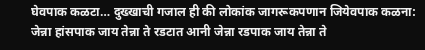घेवपाक कळटा… दुख्खाची गजाल ही की लोकांक जागरूकपणान जियेवपाक कळना: जेन्ना हांसपाक जाय तेन्ना ते रडटात आनी जेन्ना रडपाक जाय तेन्ना ते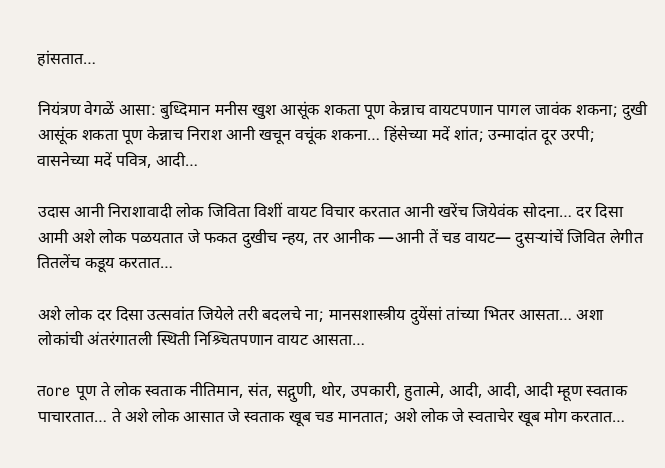हांसतात…

नियंत्रण वेगळें आसा: बुध्दिमान मनीस खुश आसूंक शकता पूण केन्नाच वायटपणान पागल जावंक शकना; दुखी आसूंक शकता पूण केन्नाच निराश आनी खचून वचूंक शकना… हिंसेच्या मदें शांत; उन्मादांत दूर उरपी; वासनेच्या मदें पवित्र, आदी…

उदास आनी निराशावादी लोक जिविता विशीं वायट विचार करतात आनी खरेंच जियेवंक सोदना… दर दिसा आमी अशे लोक पळयतात जे फकत दुखीच न्हय, तर आनीक —आनी तें चड वायट— दुसऱ्यांचें जिवित लेगीत तितलेंच कडूय करतात…

अशे लोक दर दिसा उत्सवांत जियेले तरी बदलचे ना; मानसशास्त्रीय दुयेंसां तांच्या भितर आसता… अशा लोकांची अंतरंगातली स्थिती निश्र्चितपणान वायट आसता…

तore पूण ते लोक स्वताक नीतिमान, संत, सद्गुणी, थोर, उपकारी, हुतात्मे, आदी, आदी, आदी म्हूण स्वताक पाचारतात… ते अशे लोक आसात जे स्वताक खूब चड मानतात; अशे लोक जे स्वताचेर खूब मोग करतात…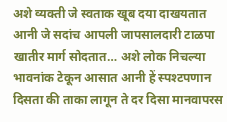अशे व्यक्ती जे स्वताक खूब दया दाखयतात आनी जे सदांच आपली जापसालदारी टाळपा खातीर मार्ग सोदतात… अशे लोक निचल्या भावनांक टेकून आसात आनी हें स्पश्टपणान दिसता की ताका लागून ते दर दिसा मानवापरस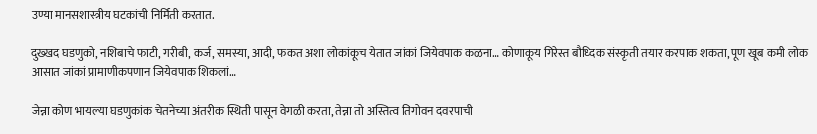उण्या मानसशास्त्रीय घटकांची निर्मिती करतात.

दुख्खद घडणुको, नशिबाचे फाटी, गरीबी, कर्ज, समस्या, आदी, फकत अशा लोकांकूच येतात जांकां जियेवपाक कळना… कोणाकूय गिरेस्त बौध्दिक संस्कृती तयार करपाक शकता, पूण खूब कमी लोक आसात जांकां प्रामाणीकपणान जियेवपाक शिकलां…

जेन्ना कोण भायल्या घडणुकांक चेतनेच्या अंतरीक स्थिती पासून वेगळी करता, तेन्ना तो अस्तित्व तिगोवन दवरपाची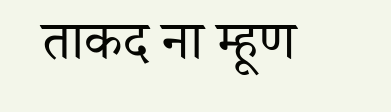ताकद ना म्हूण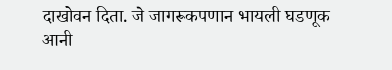दाखोवन दिता. जे जागरूकपणान भायली घडणूक आनी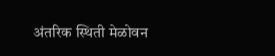अंतरिक स्थिती मेळोवन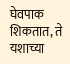घेवपाक शिकतात, ते यशाच्या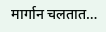मार्गान चलतात…